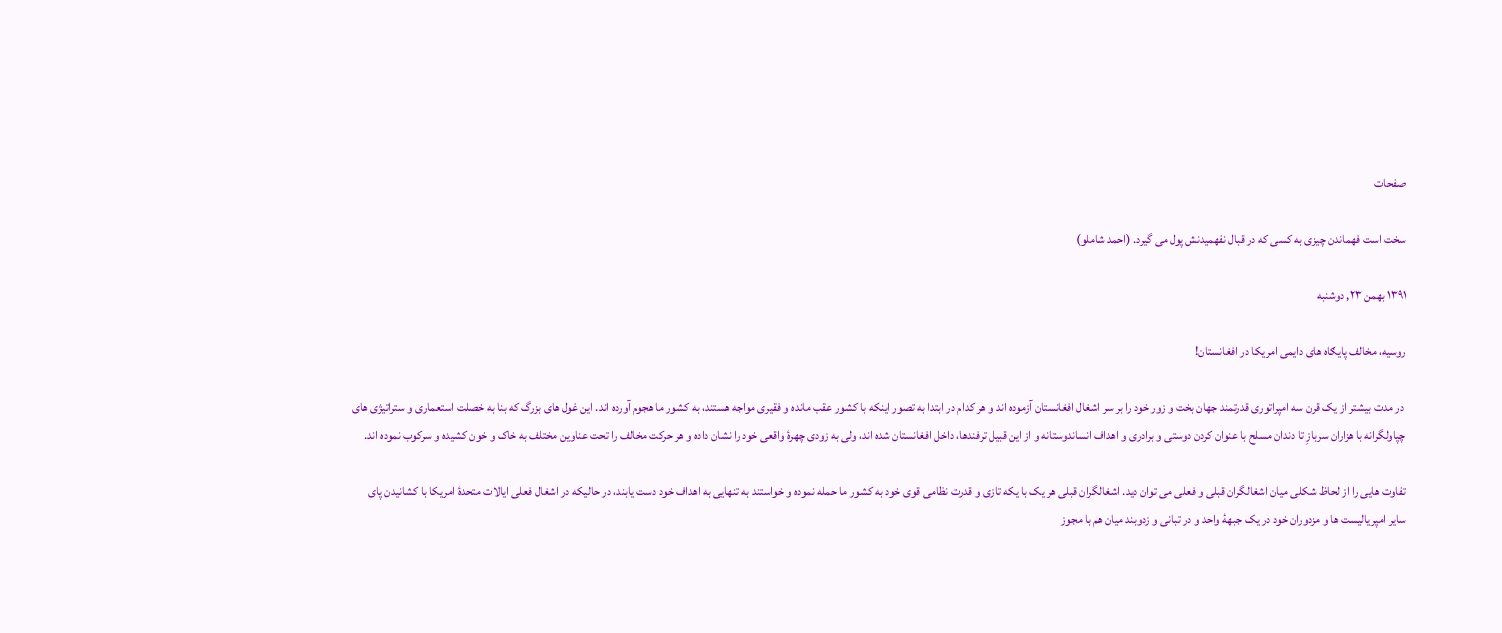صفحات

سخت است فهماندن چیزی به کسی که در قبال نفهمیدنش پول می گیرد. (احمد شاملو)

۱۳۹۱ بهمن ۲۳, دوشنبه

روسیه، مخالف پایګاه های دایمی امریکا در افغانستان!

 در مدت بیشتر از یک قرن سه امپراتوری قدرتمند جهان بخت و زور خود را بر سر اشغال افغانستان آزموده اند و هر کدام در ابتدا به تصور اینکه با کشور عقب مانده و فقیری مواجه هستند، به کشور ما هجوم آورده اند. این غول های بزرگ که بنا به خصلت استعماری و ستراتیژی های چپاولگرانه با هزاران سربازِ تا دندان مسلح با عنوان کردن دوستی و برادری و اهداف انساندوستانه و از این قبیل ترفندها، داخل افغانستان شده اند، ولی به زودی چهرۀ واقعی خود را نشان داده و هر حرکت مخالف را تحت عناوین مختلف به خاک و خون کشیده و سرکوب نموده اند.

تفاوت هایی را از لحاظ شکلی میان اشغالگران قبلی و فعلی می توان دید. اشغالگران قبلی هر یک با یکه تازی و قدرت نظامی قوی خود به کشور ما حمله نموده و خواستند به تنهایی به اهداف خود دست یابند، در حالیکه در اشغال فعلی ایالات متحدۀ امریکا با کشانیدن پای سایر امپریالیست ها و مزدوران خود در یک جبهۀ واحد و در تبانی و زدوبند میان هم با مجوز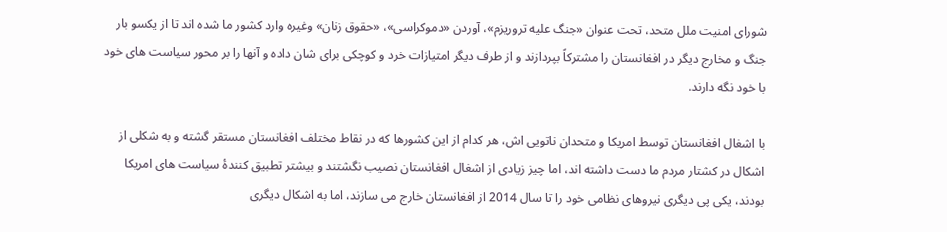شورای امنیت ملل متحد، تحت عنوان «جنگ علیه تروریزم»، آوردن «دموکراسی»، «حقوق زنان» وغیره وارد کشور ما شده اند تا از یکسو بار جنگ و مخارج دیگر در افغانستان را مشترکاً بپردازند و از طرف دیگر امتیازات خرد و کوچکی برای شان داده و آنها را بر محور سیاست های خود با خود نگه دارند.

با اشغال افغانستان توسط امریکا و متحدان ناتویی اش، هر کدام از این کشورها که در نقاط مختلف افغانستان مستقر گشته و به شکلی از اشکال در کشتار مردم ما دست داشته اند، اما چیز زیادی از اشغال افغانستان نصیب نگشتند و بیشتر تطبیق کنندۀ سیاست های امریکا بودند، یکی پی دیگری نیروهای نظامی خود را تا سال 2014 از افغانستان خارج می سازند، اما به اشکال دیگری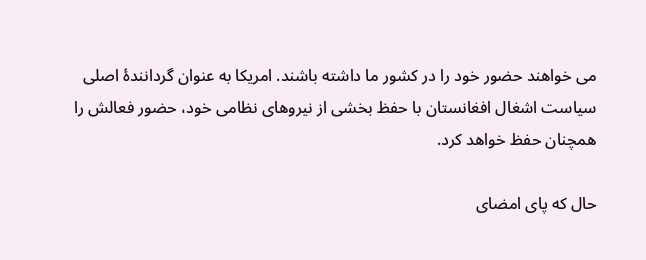می خواهند حضور خود را در کشور ما داشته باشند. امریکا به عنوان گردانندۀ اصلی سیاست اشغال افغانستان با حفظ بخشی از نیروهای نظامی خود، حضور فعالش را همچنان حفظ خواهد کرد.

حال که پای امضای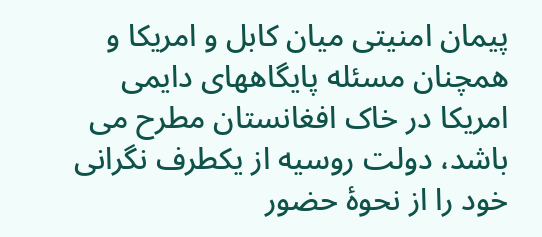پیمان امنیتی میان کابل و امریکا و همچنان مسئله پایگاههای دایمی امریکا در خاک افغانستان مطرح می باشد، دولت روسیه از یکطرف نگرانی خود را از نحوۀ حضور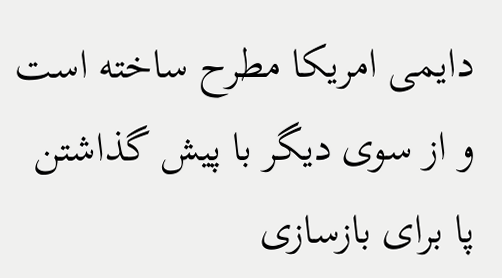دایمی امریکا مطرح ساخته است و از سوی دیگر با پیش گذاشتن پا برای بازسازی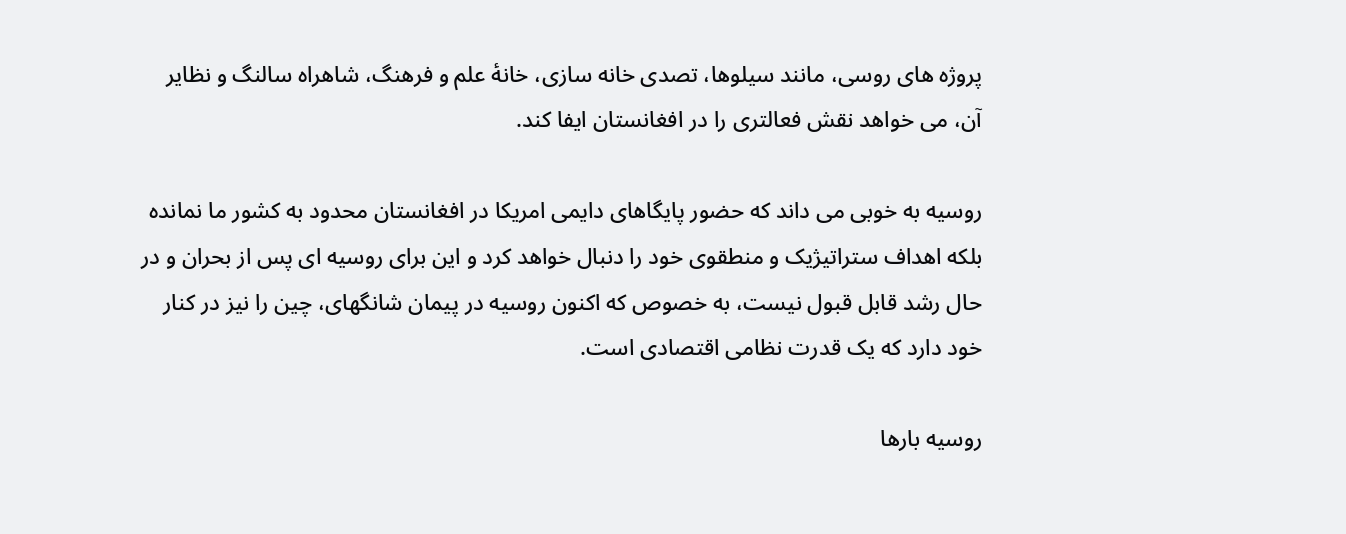پروژه های روسی، مانند سیلوها، تصدی خانه سازی، خانۀ علم و فرهنگ، شاهراه سالنگ و نظایر آن، می خواهد نقش فعالتری را در افغانستان ایفا کند.

روسیه به خوبی می داند که حضور پایگاهای دایمی امریکا در افغانستان محدود به کشور ما نمانده بلکه اهداف ستراتیژیک و منطقوی خود را دنبال خواهد کرد و این برای روسیه ای پس از بحران و در حال رشد قابل قبول نیست، به خصوص که اکنون روسیه در پیمان شانگهای، چین را نیز در کنار خود دارد که یک قدرت نظامی اقتصادی است.

روسیه بارها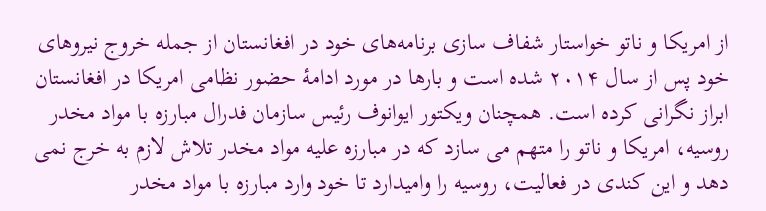از امریکا و ناتو خواستار شفاف سازی برنامه‌های خود در افغانستان از جمله خروج نیروهای خود پس از سال ۲۰۱۴ شده است و بارها در مورد ادامۀ حضور نظامی امریکا در افغانستان ابراز نگرانی کرده است. همچنان ویکتور ایوانوف رئیس سازمان فدرال مبارزه با مواد مخدر روسیه، امریکا و ناتو را متهم می سازد که در مبارزه علیه مواد مخدر تلاش لازم به خرج نمی دهد و این کندی در فعالیت، روسیه را وامیدارد تا خود وارد مبارزه با مواد مخدر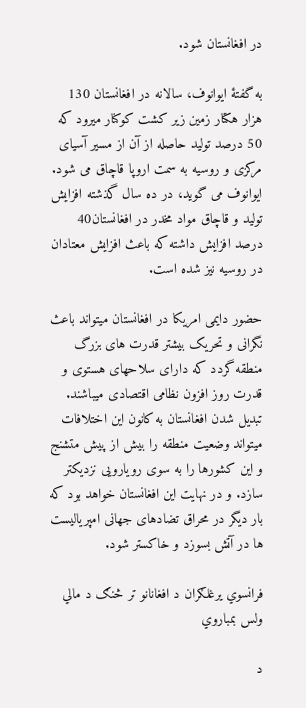در افغانستان شود.

به گفتۀ ایوانوف، سالانه در افغانستان 130 هزار هکتار زمین زیر کشت کوکنار میرود که 50 درصد تولید حاصله از آن از مسیر آسیای مرکزی و روسیه به سمت اروپا قاچاق می شود. ایوانوف می گوید، در ده سال گذشته افزایش تولید و قاچاق مواد مخدر در افغانستان40 درصد افزایش داشته که باعث افزایش معتادان در روسیه نیز شده است.

حضور دایمی امریکا در افغانستان میتواند باعث نگرانی و تحریک بیشتر قدرت های بزرگ منطقه گردد که دارای سلاحهای هستوی و قدرت روز افزون نظامی اقتصادی میباشند. تبدیل شدن افغانستان به کانون این اختلافات میتواند وضعیت منطقه را بیش از پیش متشنج و این کشورها را به سوی رویارویی نزدیکتر سازد. و در نهایت این افغانستان خواهد بود که بار دیگر در محراق تضادهای جهانی امپریالیست ها در آتش بسوزد و خاکستر شود.

فرانسوي یرغلګران د افغانانو تر څنګ د مالي ولس بمباروي

د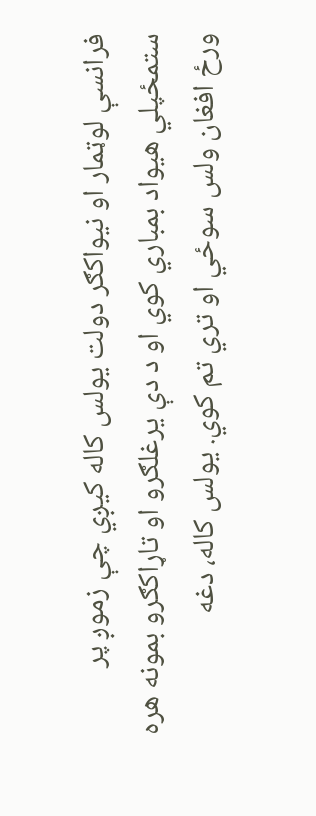فرانسې لوټمار او نیواکګر دولت یولس کاله کیږي چې زموږ پر ستمځپلي هیواد بمباري کوي او د دې یرغلګرو او تاړاکګرو بمونه هره ورځ افغان ولس سوځي او تري تم کوي. یولس کاله، دغه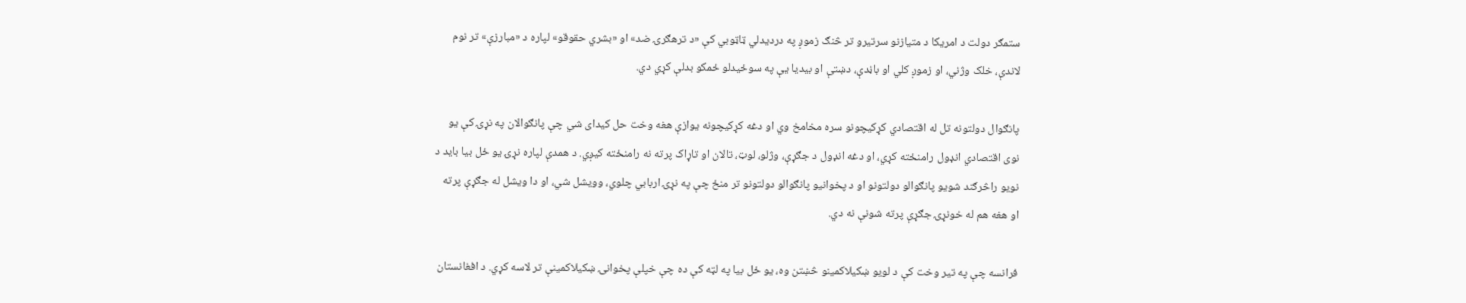ستمګر دولت د امریکا د متیازنو سرتیرو تر څنګ زموږ په دردیدلي ټاټوبي کې «د ترهګرۍ ضد» او «بشري حقوقو» لپاره د «مبارزې» تر نوم لاندې، خلک وژني، او زموږ کلي او باڼدې، دښتې او بیدیا یې په سوځیدلو ځمکو بدلې کړي دي.

پانګوال دولتونه تل له اقتصادي کړکیچونو سره مخامخ وي او دغه کړکیچونه یوازې هغه وخت حل کیدای شي چې پانګوالان په نړۍ کې یو نوی اقتصادي انډول رامنځته کړي، او دغه انډول د جګړې، وژلو، لوټ، تالان او تاړاک پرته نه رامنځته کیږي. د همدې لپاره نړۍ یو ځل بیا باید د نویو راڅرګند شویو پانګوالو دولتونو او د پخوانیو پانګوالو دولتونو تر منځ چې په نړۍ اربابي چلوي، وویشل شي، او دا ویشل له جګړې پرته او هغه هم له خونړۍ جګړې پرته شونې نه دي.

فرانسه چې په تیر وخت کې د لویو ښکیلاکمینو څښتن وه، یو ځل بیا په لټه کې ده چې خپلې پخوانۍ ښکیلاکمینې تر لاسه کړي. د افغانستان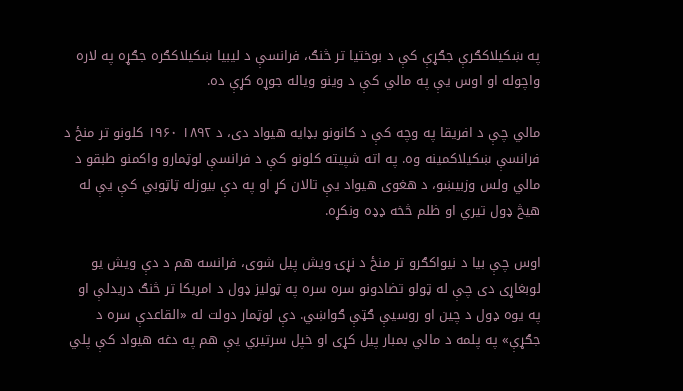په ښکیلاکګرې جګړې کې د بوختیا تر څنګ، فرانسې د لیبیا ښکیلاکګره جګړه په لاره واچوله او اوس یې په مالي کې د وینو ویاله جوړه کړې ده.

مالي چې د افریقا په وچه کې د کانونو بډایه هیواد دی، د ۱۸۹۲ ۱۹۶۰ کلونو تر منځ د فرانسې ښکیلاکمینه وه. په اته شپیته کلونو کې د فرانسې لوټمارو واکمنو طبقو د مالي ولس وزبیښو، د هغوی هیواد یې تالان کړ او په دې بیوزله ټاټوبي کې یې له هیڅ ډول تیري او ظلم څخه ډډه ونکړه.

اوس چې بیا د نیواکګرو تر منځ د نړۍ ویش پیل شوی، فرانسه هم د دې ویش یو لوبغاړی دی چې له ټولو تضادونو سره سره په ټولیز ډول د امریکا تر څنګ دریدلې او په یوه ډول د چین او روسیې ګټې ګواښي. دې لوټمار دولت له «القاعدې سره د جګړې» په پلمه د مالي بمبار پیل کړی او خپل سرتیري يې هم په دغه هیواد کې پلي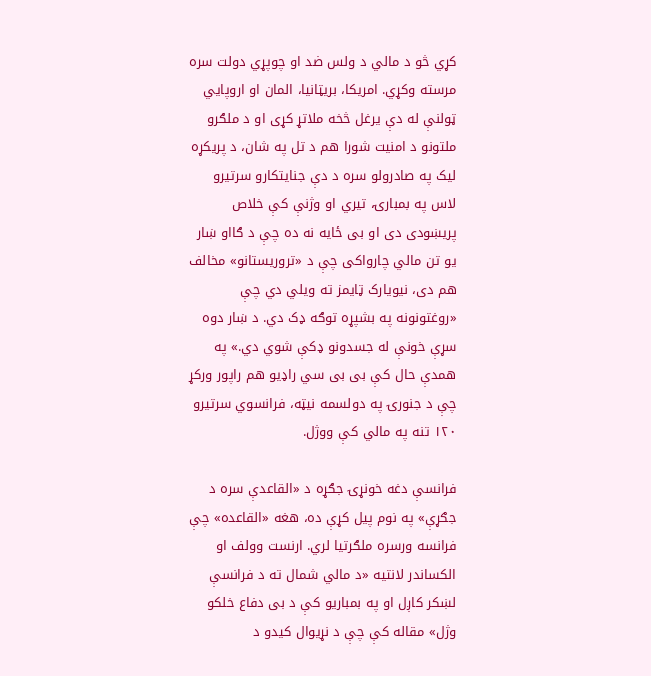کړي څو د مالي د ولس ضد او چوپړي دولت سره مرسته وکړي. امریکا، بریټانیا، المان او اروپايي ټولنې له دې یرغل څخه ملاتړ کړی او د ملګرو ملتونو د امنیت شورا هم د تل په شان، د پریکړه لیک په صادرولو سره د دې جنایتکارو سرتیرو لاس په بمبارۍ، تیري او وژنې کې خلاص پریښودی دی او بی ځایه نه ده چې د ګااو ښار یو تن مالي چارواکی چې د «تروریستانو» مخالف هم دی، نیویارک ټایمز ته ویلي دي چې «روغتونونه په بشپړه توګه ډک دي. د ښار دوه سړې خونې له جسدونو ډکې شوي دي.» په همدې حال کې بی بی سي راډیو هم راپور ورکړ چې د جنورۍ په دولسمه نیټه، فرانسوي سرتیرو ۱۲۰ تنه په مالي کې ووژل.

فرانسې دغه خونړۍ جګړه د «القاعدې سره د جګړې» په نوم پیل کړې ده، هغه «القاعده» چې فرانسه ورسره ملګرتیا لري. ارنست وولف او الکساندر لانتیه «د مالي شمال ته د فرانسې لښکر کاږل او په بمباریو کې د بی دفاع خلکو وژل» مقاله کې چې د نړیوال کیدو د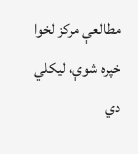مطالعې مرکز لخوا خپره شوې، لیکلي دي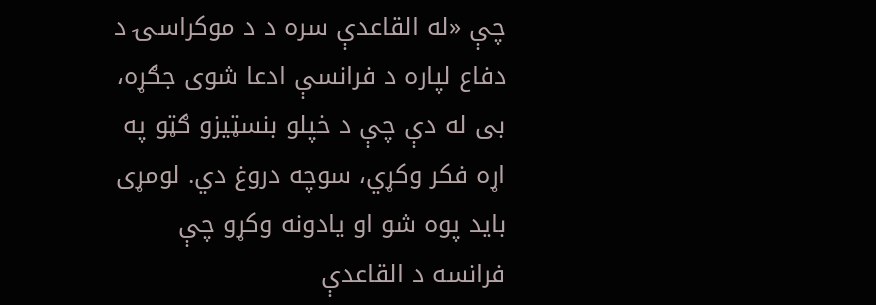چې «له القاعدې سره د د موکراسۍ د دفاع لپاره د فرانسې ادعا شوی جګړه، بی له دې چې د خپلو بنسټیزو ګټو په اړه فکر وکړي، سوچه دروغ دي. لومړی باید پوه شو او یادونه وکړو چې فرانسه د القاعدې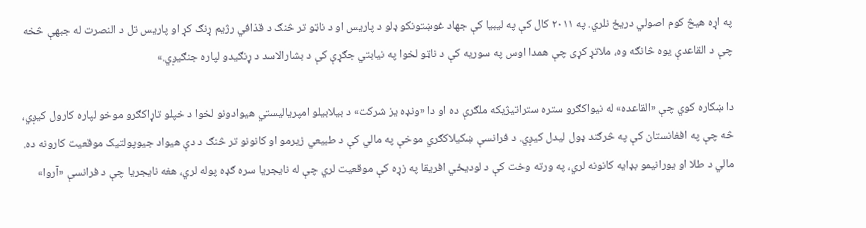په اړه هیڅ کوم اصولي دریځ نلري. په ۲۰۱۱ کال کې په لیبیا کې جهاد غوښتونکو ډلو د پاریس او د ناټو تر څنګ د قذافي رژیم ړنګ کړ او پاریس تل د النصرت له جبهې څخه چې د القاعدې یوه څانګه وه، ملاتړ کړی چې همدا اوس په سوریه کې د ناټو لخوا په نیابتي جګړې کې د بشارالاسد د ړنګیدو لپاره جنګیږي.»

دا ښکاره کوي چې «القاعده» له نیواکګرو ستره ستراتیژیکه ملګرې ده او دا «ونډه یز شرکت» د بیلابیلو امپریالیستي هیوادونو لخوا د خپلو تاړاکګرو موخو لپاره کارول کیږي، څه چې په افغانستان کې په څرګند ډول لیدل کیږي. د فرانسې ښکیلاکګري موخې په مالي کې د طبیعي زیرمو او کانونو تر څنګ د دې هیواد جیوپولتیک موقعیت کارونه ده. مالي د طلا او یورانیمو بډایه کانونه لري، په ورته وخت کې د لودیځي افریقا په زړه کې موقعیت لري چې له نایجریا سره ګډه پوله لري، هغه نایجریا چې د فرانسې «آروا»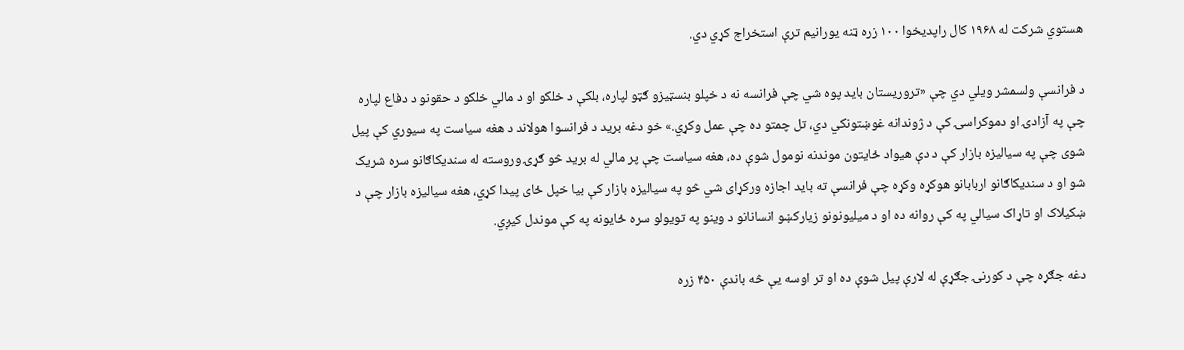هستوي شرکت له ۱۹۶۸ کال راپدیخوا ۱۰۰ زره ټنه یورانیم ترې استخراج کړي دي.

د فرانسې ولسمشر ویلي دي چې «تروریستان باید پوه شي چې فرانسه نه د خپلو بنسټیزو ګټو لپاره، بلکې د خلکو او د مالي خلکو د حقونو د دفاع لپاره چې په آزادۍ او دموکراسۍ کې د ژوندانه غوښتونکي دي، تل چمتو ده چې عمل وکړي.» خو دغه برید د فرانسوا هولاند د هغه سیاست په سیوري کې پیل شوی چې په سیالیزه بازار کې د دې هیواد ځایتون موندنه نومول شوې ده، هغه سیاست چې پر مالي له برید څو ګړۍ وروسته له سندیکاګانو سره شریک شو او د سندیکاګانو اربابانو هوکړه وکړه چې فرانسې ته باید اجازه ورکړای شي څو په سیالیزه بازار کې بیا خپل ځای پیدا کړي، هغه سیالیزه بازار چې د ښکیلاک او تاړاک سیالي په کې روانه ده او د میلیونونو زیارکښو انسانانو د وینو په تویولو سره ځایونه په کې موندل کیږي.

دغه جګړه چې د کورنۍ جګړې له لارې پیل شوې ده او تر اوسه یې څه باندې ۴۵۰ زره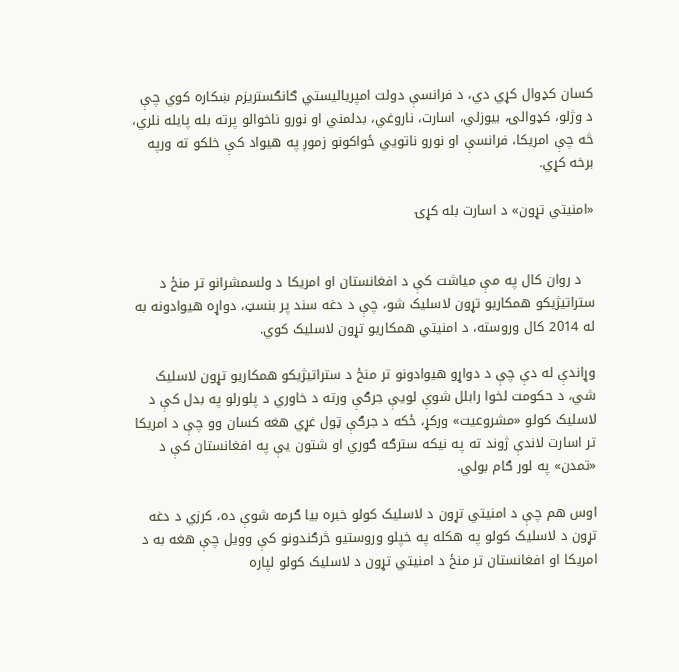کسان کډوال کړي دي، د فرانسې دولت امپریالیستي ګانګستریزم ښکاره کوي چې د وژلو، کډوالۍ، بیوزلي، اسارت، ناروغي، بدلمني او نورو ناخوالو پرته بله پایله نلري، څه چې امریکا، فرانسې او نورو ناتويي ځواکونو زموږ په هیواد کې خلکو ته ورپه برخه کړي.

«امنيتي تړون» د اسارت بله کړۍ


   د روان کال په مې میاشت کې د افغانستان او امریکا د ولسمشرانو تر منځ د ستراتیژیکو همکاریو تړون لاسلیک شو، چې د دغه سند پر بنسټ، دواړه هیوادونه به له 2014 کال وروسته، د امنیتي همکاریو تړون لاسلیک کوي.

وړاندې له دې چې د دواړو هیوادونو تر منځ د ستراتیژیکو همکاریو تړون لاسلیک شي، د حکومت لخوا رابلل شوې لویې جرګې ورته د خاوري د پلورلو په بدل کې د لاسلیک کولو «مشروعیت» ورکړ، ځکه د جرګې ټول غړي هغه کسان وو چې د امریکا تر اسارت لاندې ژوند ته په نیکه سترګه ګوري او شتون یې په افغانستان کې د «تمدن» په لور ګام بولي.

اوس هم چې د امنیتي تړون د لاسلیک کولو خبره بیا ګرمه شوې ده، کرزي د دغه تړون د لاسلیک کولو په هکله په خپلو وروستیو څرګندونو کې وویل چې هغه به د امریکا او افغانستان تر منځ د امنیتي تړون د لاسلیک کولو لپاره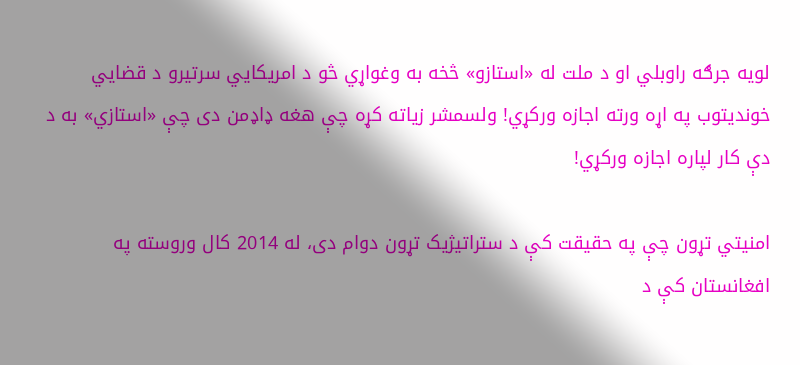لویه جرګه راوبلي او د ملت له «استازو» څخه به وغواړي څو د امریکایي سرتیرو د قضایي خوندیتوب په اړه ورته اجازه ورکړي! ولسمشر زیاته کړه چې هغه ډاډمن دی چې «استازي» به د دې کار لپاره اجازه ورکړي!

امنیتي تړون چې په حقیقت کې د ستراتیژیک تړون دوام دی، له 2014 کال وروسته په افغانستان کې د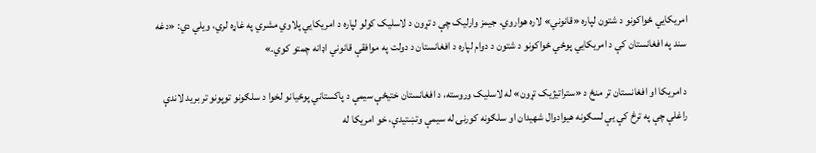امریکایي ځواکونو د شتون لپاره «قانوني» لاره هواروي. جیمز وارلیک چې د تړون د لاسلیک کولو لپاره د امریکایي پلاوي مشري په غاړه لري، ویلي دي: «دغه سند په افغانستان کې د امریکایي پوځي ځواکونو د شتون د دوام لپاره د افغانستان د دولت په موافقې قانوني اډانه چمتو کوي.»

د امریکا او افغانستان تر منځ د «ستراتیژیک تړون» له لاسلیک وروسته، د افغانستان ختیځې سیمې د پاکستاني پوځیانو لخوا د سلګونو توپونو تر برید لاندې راغلې چې په ترڅ کې یې لسګونه هیوادوال شهیدان او سلګونه کورنۍ له سیمې وتښتیدې، خو امریکا له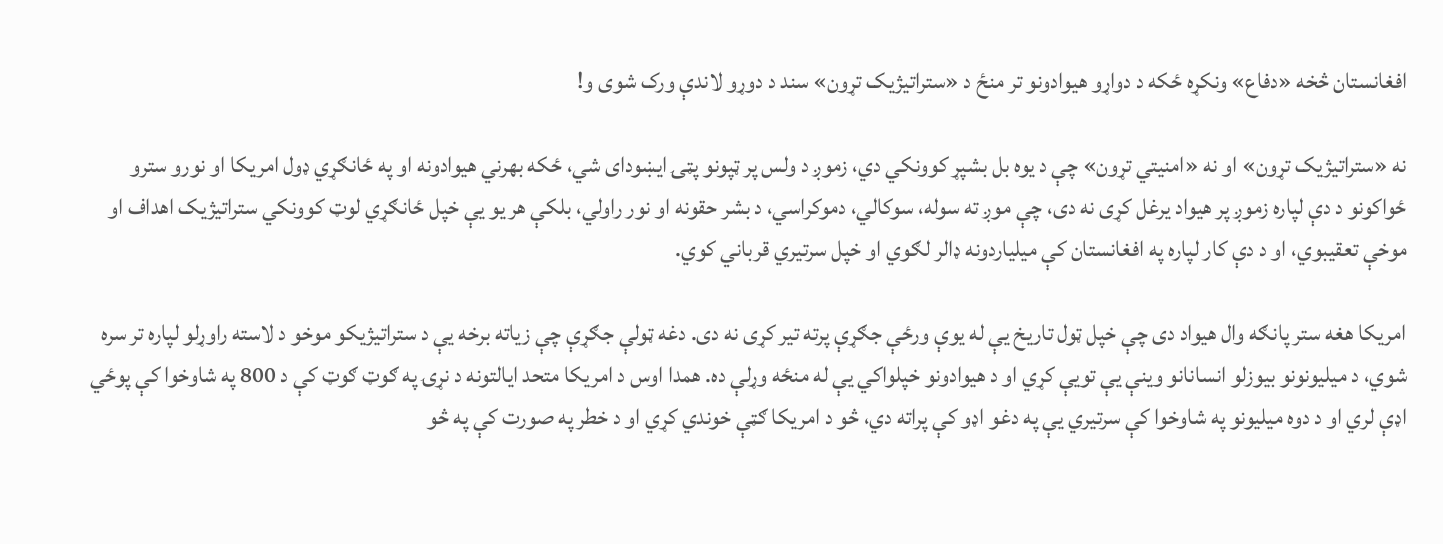افغانستان څخه «دفاع» ونکړه ځکه د دواړو هیوادونو تر منځ د «ستراتیژیک تړون» سند د دوړو لاندې ورک شوی و!

نه «ستراتیژیک تړون» او نه «امنیتي تړون» چې د یوه بل بشپړ کوونکي دي، زموږ د ولس پر ټپونو پټۍ ایښودای شي، ځکه بهرني هیوادونه او په ځانګړي ډول امریکا او نورو سترو ځواکونو د دې لپاره زموږ پر هیواد یرغل کړی نه دی، چې موږ ته سوله، سوکالي، دموکراسي، د بشر حقونه او نور راولي، بلکې هر یو یې خپل ځانګړي لوټ کوونکي ستراتیژیک اهداف او موخې تعقیبوي، او د دې کار لپاره په افغانستان کې میلیاردونه ډالر لګوي او خپل سرتیري قرباني کوي.

امریکا هغه ستر پانګه وال هیواد دی چې خپل ټول تاریخ یې له یوې ورځې جګړې پرته تیر کړی نه دی. دغه ټولې جګړې چې زیاته برخه یې د ستراتیژیکو موخو د لاسته راوړلو لپاره تر سره شوي، د میلیونونو بیوزلو انسانانو وینې یې تویې کړي او د هیوادونو خپلواکي یې له منځه وړلې ده. همدا اوس د امریکا متحد ایالتونه د نړۍ په ګوټ ګوټ کې د 800 په شاوخوا کې پوځي اډې لري او د دوه میلیونو په شاوخوا کې سرتیري يې په دغو اډو کې پراته دي، څو د امریکا ګټې خوندي کړي او د خطر په صورت کې په څو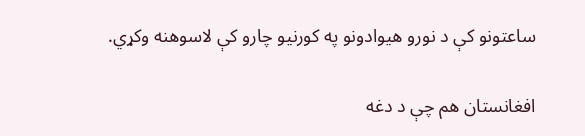ساعتونو کې د نورو هیوادونو په کورنیو چارو کې لاسوهنه وکړي.

افغانستان هم چې د دغه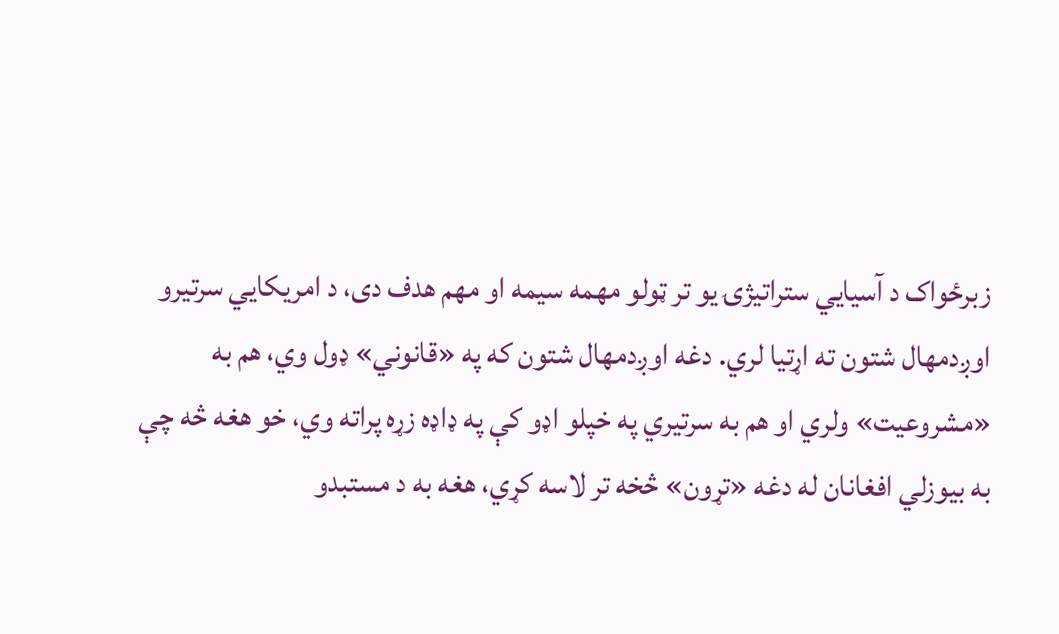زبرځواک د آسیایي ستراتیژۍ یو تر ټولو مهمه سیمه او مهم هدف دی، د امریکایي سرتیرو اوږدمهال شتون ته اړتیا لري. دغه اوږدمهال شتون که په «قانوني» ډول وي، هم به «مشروعیت» ولري او هم به سرتیري په خپلو اډو کې په ډاډه زړه پراته وي، خو هغه څه چې به بیوزلي افغانان له دغه «تړون» څخه تر لاسه کړي، هغه به د مستبدو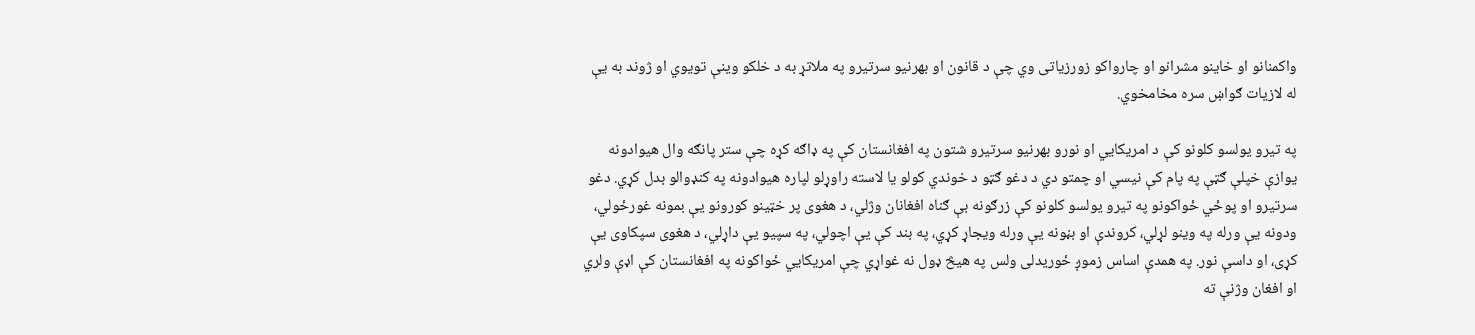واکمنانو او خاینو مشرانو او چارواکو زورزیاتی وي چې د قانون او بهرنیو سرتیرو په ملاتړ به د خلکو وینې تویوي او ژوند به یې له لازیات ګواښ سره مخامخوي.

په تیرو یولسو کلونو کې د امریکایي او نورو بهرنیو سرتیرو شتون په افغانستان کې په ډاګه کړه چې ستر پانګه وال هیوادونه یوازې خپلې ګټې په پام کې نیسي او چمتو دي د دغو ګټو د خوندي کولو یا لاسته راوړلو لپاره هیوادونه په کنډوالو بدل کړي. دغو سرتیرو او پوځي ځواکونو په تیرو یولسو کلونو کې زرګونه بې ګناه افغانان وژلي، د هغوی پر خټینو کورونو یې بمونه غورځولي، ودونه یې ورله په وینو لړلي، کروندې او بڼونه یې ورله ویجاړ کړي، په بند کې یې اچولي، په سپیو یې داړلي، د هغوی سپکاوی یې کړی، او داسې نور. په همدې اساس زموږ ځوریدلی ولس په هیڅ ډول نه غواړي چې امریکایي ځواکونه په افغانستان کې اډې ولري او افغان وژنې ته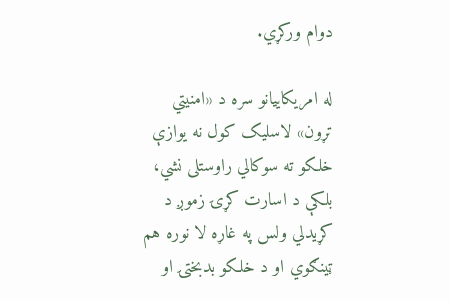دوام ورکړي.

له امریکاییانو سره د «امنیتي تړون» لاسلیک کول نه یوازې خلکو ته سوکالي راوستلی نشي، بلکې د اسارت کړۍ زموږ د کړیدلي ولس په غاړه لا نوره هم ټینګوي او د خلکو بدبختۍ او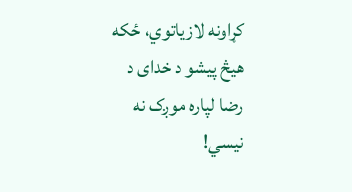کړاونه لازیاتوي، ځکه هیڅ پیشو د خدای د رضا لپاره موږک نه نیسي!